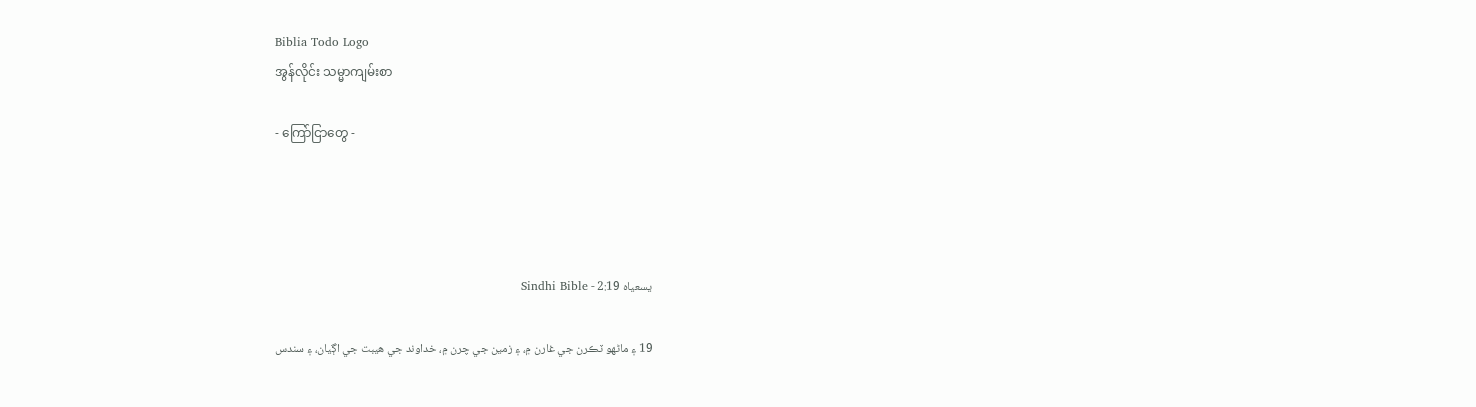Biblia Todo Logo
အွန်လိုင်း သမ္မာကျမ်းစာ

- ကြော်ငြာတွေ -




يسعياہ 2:19 - Sindhi Bible

19 ۽ ماڻهو ٽڪرن جي غارن ۾، ۽ زمين جي چرن ۾، خداوند جي هيبت جي اڳيان، ۽ سندس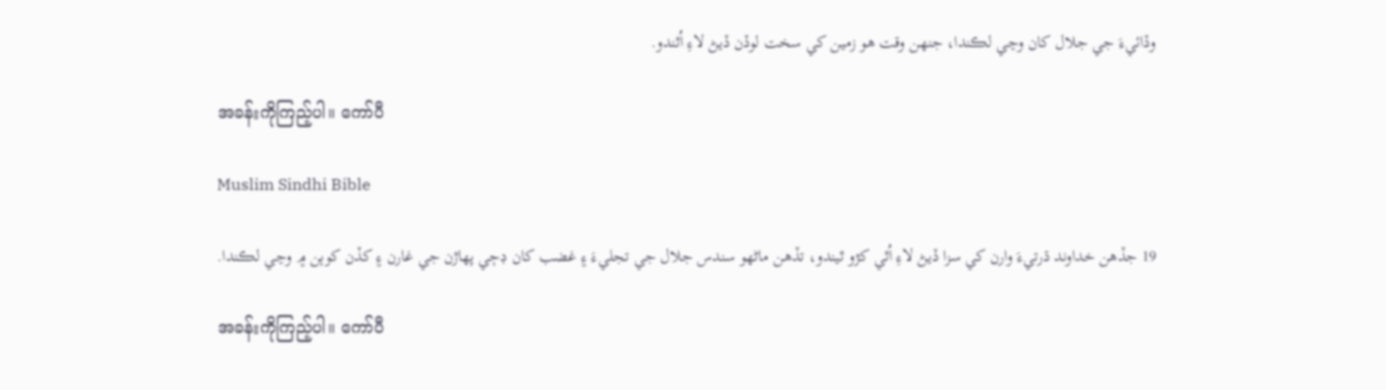وڏائيءَ جي جلال کان وڃي لڪندا، جنهن وقت هو زمين کي سخت لوڏن ڏيڻ لاءِ اُٿندو.

အခန်းကိုကြည့်ပါ။ ကော်ပီ

Muslim Sindhi Bible

19 جڏهن خداوند ڌرتيءَ وارن کي سزا ڏيڻ لاءِ اُٿي کڙو ٿيندو، تڏهن ماڻهو سندس جلال جي تجليءَ ۽ غضب کان ڊڄي پهاڙن جي غارن ۽ کڏن کوٻن ۾ وڃي لڪندا.

အခန်းကိုကြည့်ပါ။ ကော်ပီ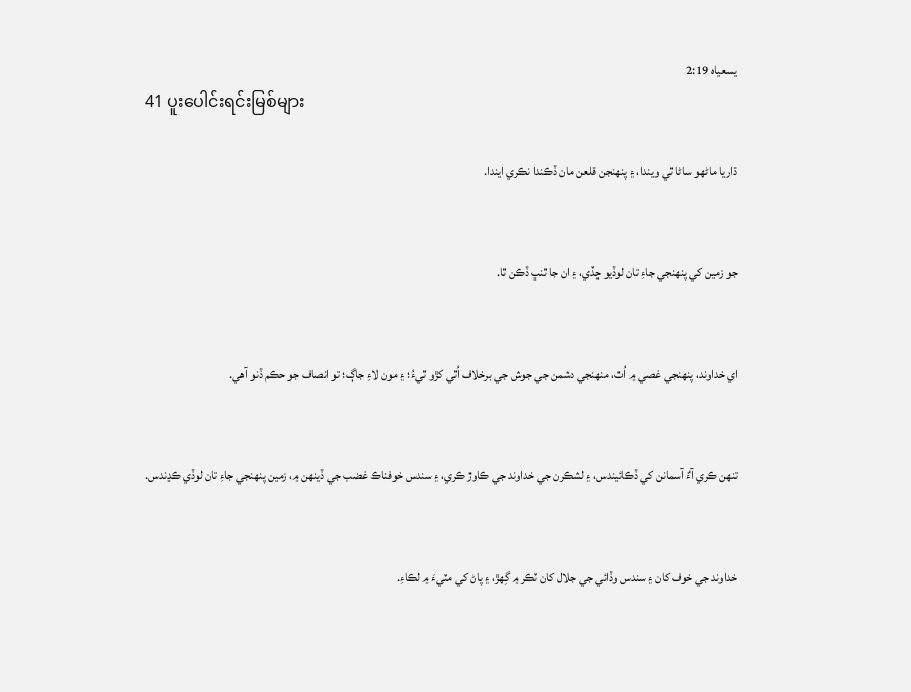يسعياہ 2:19
41 ပူးပေါင်းရင်းမြစ်များ

ڌاريا ماڻهو ساڻا ٿي ويندا، ۽ پنهنجن قلعن مان ڏڪندا نڪري ايندا.


جو زمين کي پنهنجي جاءِ تان لوڏيو ڇڏي، ۽ ان جا ٿنڀ ڏڪن ٿا.


اي خداوند، پنهنجي غصي ۾ اُٿ، منهنجي دشمن جي جوش جي برخلاف اُٿي کڙو ٿيءُ؛ ۽ مون لاءِ جاڳ؛ تو انصاف جو حڪم ڏنو آهي.


تنهن ڪري آءٌ آسمانن کي ڏڪائيندس، ۽ لشڪرن جي خداوند جي ڪاوڙ ڪري، ۽ سندس خوفناڪ غضب جي ڏينهن ۾، زمين پنهنجي جاءِ تان لوڏي ڪڍندس.


خداوند جي خوف کان ۽ سندس وڏائي جي جلال کان ٽڪر ۾ گِهڙ، ۽ پاڻ کي مٽيءَ ۾ لڪاءِ.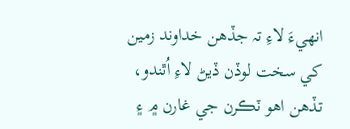انهيءَ لاءِ تہ جڏهن خداوند زمين کي سخت لوڏن ڏيڻ لاءِ اُٿندو، تڏهن اهو ٽڪرن جي غارن ۾ ۽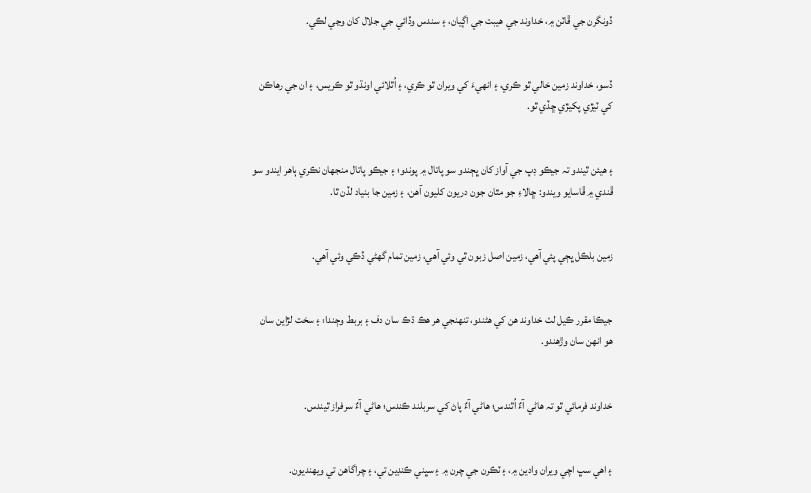ڏونگرن جي ڦاٽن ۾، خداوند جي هيبت جي اڳيان، ۽ سندس وڏائي جي جلال کان وڃي لڪي.


ڏسو، خداوند زمين خالي ٿو ڪري، ۽ انهيءَ کي ويران ٿو ڪري، ۽ اُٿلائي اونڌو ٿو ڪريس، ۽ ان جي رهاڪن کي ٽيڙي پکيڙي ڇڏي ٿو.


۽ هيئن ٿيندو تہ جيڪو ڊپ جي آواز کان ڀڄندو سو پاتال ۾ پوندو؛ ۽ جيڪو پاتال منجهان نڪري ٻاهر ايندو سو ڦندي ۾ ڦاسايو ويندو: ڇالاءِ جو مٿان جون دريون کليون آهن، ۽ زمين جا بنياد لڏن ٿا.


زمين بلڪل ڀڄي پئي آهي، زمين اصل زبون ٿي وئي آهي، زمين تمام گهڻي ڏڪي وئي آهي.


جيڪا مقرر ڪيل لٺ خداوند هن کي هڻندو، تنهنجي هر هڪ ڌڪ سان دف ۽ بربط وڄندا: ۽ سخت لڙاين سان هو انهن سان وڙهندو.


خداوند فرمائي ٿو تہ هاڻي آءٌ اُٿندس؛ هاڻي آءٌ پاڻ کي سربلند ڪندس؛ هاڻي آءٌ سرفراز ٿيندس.


۽ اهي سڀ اچي ويران وادين ۾، ۽ ٽڪرن جي چرن ۾ ۽ سڀني ڪنڊين تي، ۽ چراگاهن تي ويهنديون.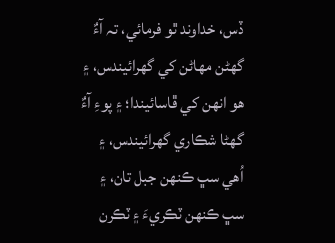ڏس، خداوند ٿو فرمائي، تہ آءٌ گهڻن مهاڻن کي گهرائيندس، ۽ هو انهن کي ڦاسائيندا؛ ۽ پوءِ آءٌ گهڻا شڪاري گهرائيندس، ۽ اُهي سڀ ڪنهن جبل تان، ۽ سڀ ڪنهن ٽڪريءَ ۽ ٽڪرن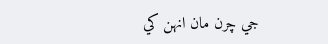جي چرن مان انهن کي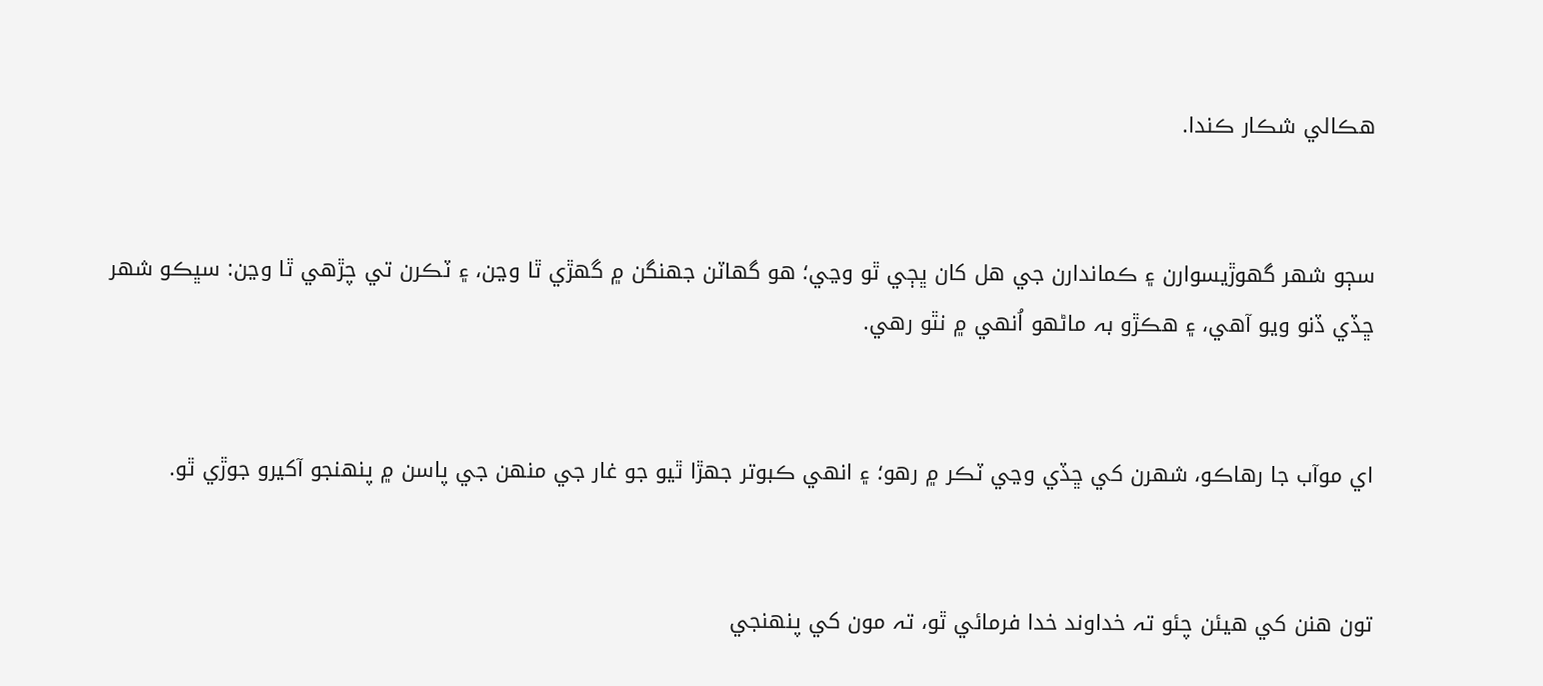هڪالي شڪار ڪندا.


سڄو شهر گهوڙيسوارن ۽ ڪماندارن جي هل کان ڀڄي ٿو وڃي؛ هو گهاٽن جهنگن ۾ گهڙي ٿا وڃن، ۽ ٽڪرن تي چڙهي ٿا وڃن: سڀڪو شهر ڇڏي ڏنو ويو آهي، ۽ هڪڙو بہ ماڻهو اُنهي ۾ نٿو رهي.


اي موآب جا رهاڪو، شهرن کي ڇڏي وڃي ٽڪر ۾ رهو؛ ۽ انهي ڪبوتر جهڙا ٿيو جو غار جي منهن جي پاسن ۾ پنهنجو آکيرو جوڙي ٿو.


تون هنن کي هيئن چئو تہ خداوند خدا فرمائي ٿو، تہ مون کي پنهنجي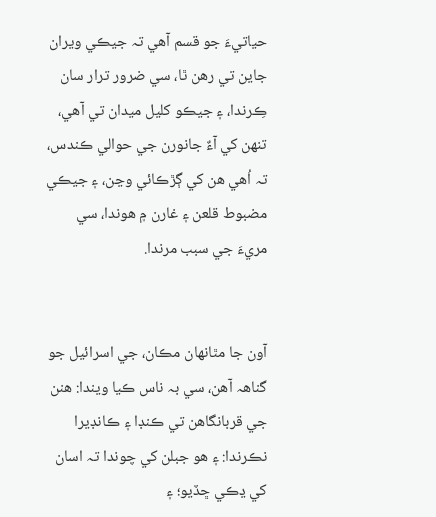حياتيءَ جو قسم آهي تہ جيڪي ويران جاين تي رهن ٿا، سي ضرور ترار سان ڪِرندا، ۽ جيڪو کليل ميدان تي آهي، تنهن کي آءٌ جانورن جي حوالي ڪندس، تہ اُهي هن کي ڳڙڪائي وڃن، ۽ جيڪي مضبوط قلعن ۽ غارن ۾ هوندا، سي مريءَ جي سبب مرندا.


آون جا مٿانهان مڪان، جي اسرائيل جو گناهہ آهن، سي بہ ناس ڪيا ويندا: هنن جي قربانگاهن تي ڪنڊا ۽ ڪانڊيرا نڪرندا: ۽ هو جبلن کي چوندا تہ اسان کي ڍڪي ڇڏيو؛ ۽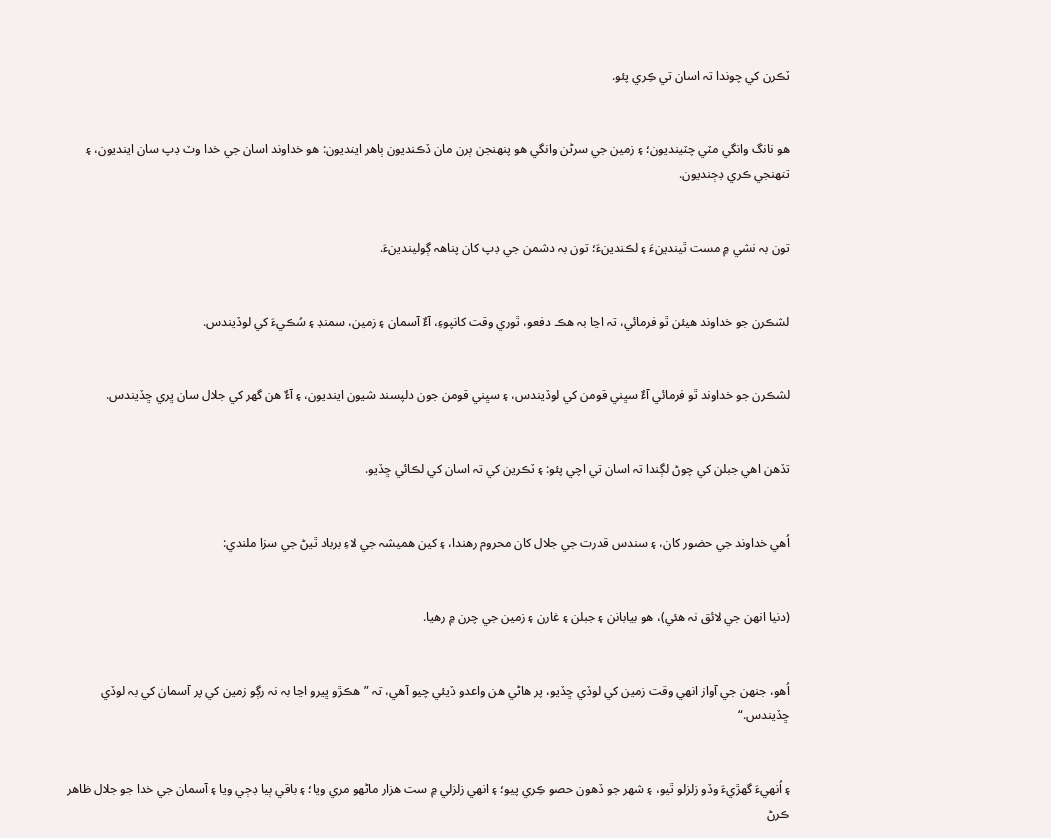ٽڪرن کي چوندا تہ اسان تي ڪِري پئو.


هو نانگ وانگي مٽي چٽينديون؛ ۽ زمين جي سرڻن وانگي هو پنهنجن ٻرن مان ڏڪنديون ٻاهر اينديون: هو خداوند اسان جي خدا وٽ ڊپ سان اينديون، ۽ تنهنجي ڪري ڊڄنديون.


تون بہ نشي ۾ مست ٿيندينءَ ۽ لڪندينءَ؛ تون بہ دشمن جي ڊپ کان پناهہ ڳوليندينءَ.


لشڪرن جو خداوند هيئن ٿو فرمائي، تہ اڃا بہ هڪ دفعو، ٿوري وقت کانپوءِ، آءٌ آسمان ۽ زمين، سمنڊ ۽ سُڪيءَ کي لوڏيندس.


لشڪرن جو خداوند ٿو فرمائي آءٌ سڀني قومن کي لوڏيندس، ۽ سڀني قومن جون دلپسند شيون اينديون، ۽ آءٌ هن گهر کي جلال سان ڀري ڇڏيندس.


تڏهن اهي جبلن کي چوڻ لڳندا تہ اسان تي اچي پئو: ۽ ٽڪرين کي تہ اسان کي لڪائي ڇڏيو.


اُهي خداوند جي حضور کان، ۽ سندس قدرت جي جلال کان محروم رهندا، ۽ کين هميشہ جي لاءِ برباد ٿيڻ جي سزا ملندي:


(دنيا انهن جي لائق نہ هئي)، هو بيابانن ۽ جبلن ۽ غارن ۽ زمين جي چرن ۾ رهيا.


اُهو، جنهن جي آواز انهي وقت زمين کي لوڏي ڇڏيو، پر هاڻي هن واعدو ڏيئي چيو آهي، تہ ”هڪڙو ڀيرو اڃا بہ نہ رڳو زمين کي پر آسمان کي بہ لوڏي ڇڏيندس.“


۽ اُنهيءَ گهڙيءَ وڏو زلزلو ٿيو، ۽ شهر جو ڏهون حصو ڪِري پيو؛ ۽ انهي زلزلي ۾ ست هزار ماڻهو مري ويا؛ ۽ باقي ٻيا ڊڄي ويا ۽ آسمان جي خدا جو جلال ظاهر ڪرڻ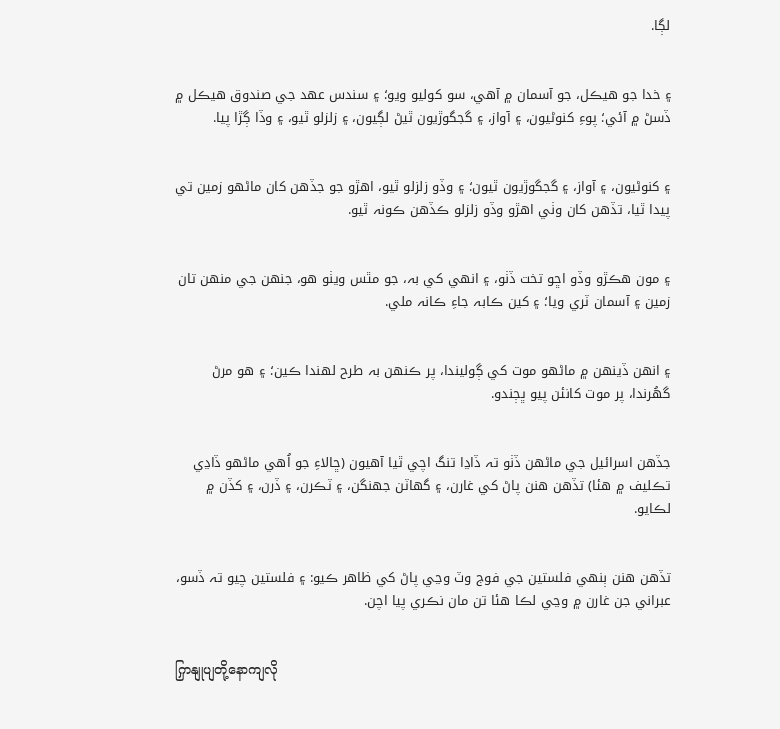لڳا.


۽ خدا جو هيڪل، جو آسمان ۾ آهي، سو کوليو ويو؛ ۽ سندس عهد جي صندوق هيڪل ۾ ڏسڻ ۾ آئي؛ پوءِ کنوڻيون، ۽ آواز، ۽ گجگوڙيون ٿيڻ لڳيون، ۽ زلزلو ٿيو، ۽ وڏا ڳڙا پيا.


۽ کنوڻيون، ۽ آواز، ۽ گجگوڙيون ٿيون؛ ۽ وڏو زلزلو ٿيو، اهڙو جو جڏهن کان ماڻهو زمين تي پيدا ٿيا، تڏهن کان وٺي اهڙو وڏو زلزلو ڪڏهن ڪونہ ٿيو.


۽ مون هڪڙو وڏو اڇو تخت ڏٺو، ۽ انهي کي بہ، جو مٿس ويٺو هو، جنهن جي منهن تان زمين ۽ آسمان ٽري ويا؛ ۽ کين ڪابہ جاءِ ڪانہ ملي.


۽ انهن ڏينهن ۾ ماڻهو موت کي ڳوليندا، پر ڪنهن بہ طرح لهندا ڪين؛ ۽ هو مرڻ گهُرندا، پر موت کانئن پيو ڀڄندو.


جڏهن اسرائيل جي ماڻهن ڏٺو تہ ڏاڍا تنگ اچي ٿيا آهيون (ڇالاءِ جو اُهي ماڻهو ڏاڍي تڪليف ۾ هئا) تڏهن هنن پاڻ کي غارن، ۽ گهاٽن جهنگن، ۽ ٽڪرن، ۽ ڏرن، ۽ کڏن ۾ لڪايو.


تڏهن هنن ٻنهي فلستين جي فوج وٽ وڃي پاڻ کي ظاهر ڪيو: ۽ فلستين چيو تہ ڏسو، عبراني جن غارن ۾ وڃي لڪا هئا تن مان نڪري پيا اچن.


ကြှနျုပျတို့နောကျလို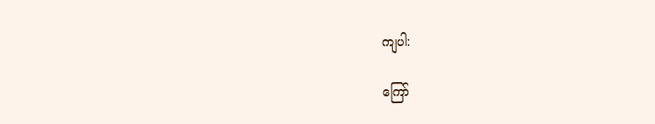ကျပါ:

ကြော်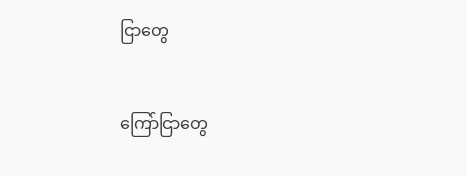ငြာတွေ


ကြော်ငြာတွေ